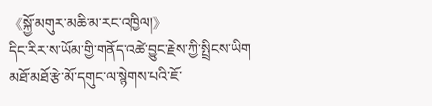《སྐྱོ་མགུར་མཆི་མ་རང་འཁྱིལ།》
དིང་རིར་ས་ཡོམ་གྱི་གནོད་འཚེ་བྱུང་རྗེས་ཀྱི་སྤྲིངས་ཡིག
མཐོ་མཐོ་རྩེ་མོ་དགུང་ལ་སྙེགས་པའི་ཇོ་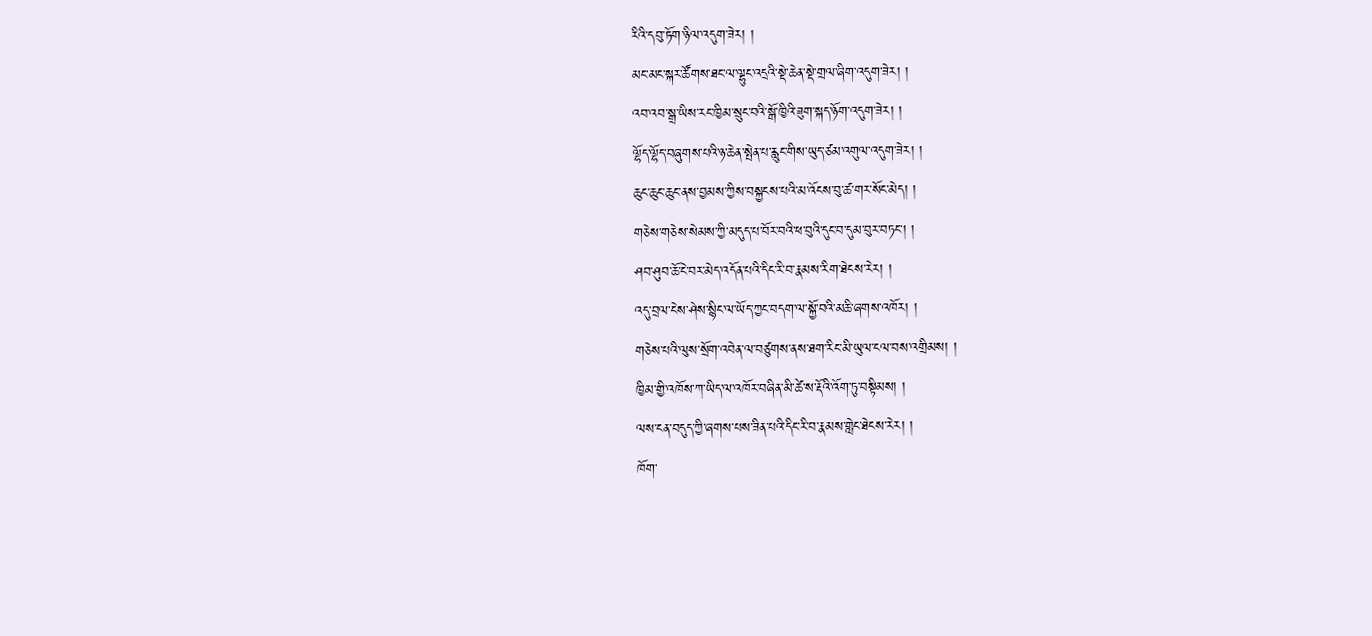རིའི་དབུ་ཏོག་ཉིལ་འདུག་ཟེར། །
མང་མང་སྐར་ཚོགས་ཐང་ལ་ལྷུང་འདྲའི་སྡེ་ཆེན་སྡེ་གྲལ་ཞིག་འདུག་ཟེར། །
འབ་འབ་སྒྲ་ཡིས་རང་ཁྱིམ་སྲུང་བའི་སྒོ་ཁྱིའི་ཟུག་སྐད་ཉོག་འདུག་ཟེར། །
ལྷོད་ལྷོད་བཞུགས་པའི་ཉ་ཆེན་སྤེན་པ་རླུང་གིས་ཡུད་ཙམ་འགུལ་འདུག་ཟེར། །
ཆུང་ཆུང་ཆུང་ནས་བྱམས་ཀྱིས་བསྐྱངས་པའི་མ་འོངས་བུ་ཚ་གར་སོང་མེད། །
གཅེས་གཅེས་སེམས་ཀྱི་མདུད་པ་བོར་བའི་ཕ་བུའི་དུང་བ་དུམ་བུར་བཏང་། །
ཤབ་ཤུབ་ཆོ་ངེ་བར་མེད་འདོན་པའི་དིང་རི་བ་རྣམས་རིག་ཐེངས་རེར། །
འདུ་བྲལ་ངེས་ཤེས་སྙིང་ལ་ཡོད་ཀྱང་བདག་ལ་སྐྱོ་བའི་མཆི་ཞགས་འཁོར། །
གཅེས་པའི་ལུས་སྲོག་འབེན་ལ་བཙུགས་ནས་ཐག་རིང་མི་ཡུལ་ངལ་བས་འགྲིམས། །
ཁྱིམ་གྱི་འཁོས་ཀ་ཡིད་ལ་འཁོར་བཞིན་མི་ཚེ་ས་རྡོའི་འོག་ཏུ་བསྟིམས། །
ལས་ངན་བདུད་ཀྱི་ཞགས་པས་ཟིན་པའི་དིང་རི་བ་རྣམས་གླེང་ཐེངས་རེར། །
ཁོག་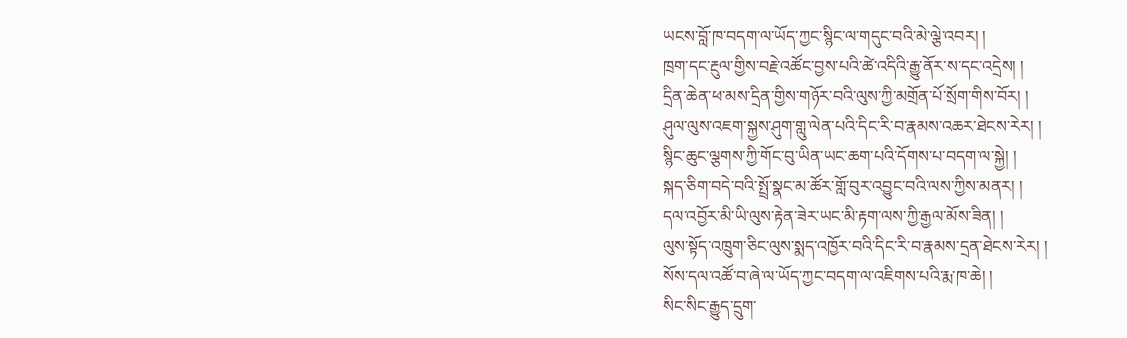ཡངས་བློ་ཁ་བདག་ལ་ཡོད་ཀྱང་སྙིང་ལ་གདུང་བའི་མེ་ལྕེ་འབར། །
ཁྲག་དང་རྔུལ་གྱིས་བརྗེ་འཚོང་བྱས་པའི་ཚེ་འདིའི་རྒྱུ་ནོར་ས་དང་འདྲེས། །
དྲིན་ཆེན་ཕ་མས་དྲིན་གྱིས་གཉོར་བའི་ལུས་ཀྱི་མགྲོན་པོ་སྲོག་གིས་བོར། །
ཤུལ་ལུས་འཇག་སྐྱས་ཤུག་གླུ་ལེན་པའི་དིང་རི་བ་རྣམས་འཆར་ཐེངས་རེར། །
སྙིང་ཆུང་ལྕགས་ཀྱི་གོང་བུ་ཡིན་ཡང་ཆག་པའི་དོགས་པ་བདག་ལ་སྐྱེ། །
སྐད་ཅིག་བདེ་བའི་སྤྲོ་སྣང་མ་ཚོར་གློ་བུར་འབྱུང་བའི་ལས་ཀྱིས་མནར། །
དལ་འབྱོར་མི་ཡི་ལུས་རྟེན་ཟེར་ཡང་མི་རྟག་ལས་ཀྱི་རྒྱལ་མོས་ཟིན། །
ལུས་སྟོད་འཁྲུག་ཅིང་ལུས་སྨད་འཁྱོར་བའི་དིང་རི་བ་རྣམས་དྲན་ཐེངས་རེར། །
སོས་དལ་འཚོ་བ་ཞེ་ལ་ཡོད་ཀྱང་བདག་ལ་འཇིགས་པའི་རྨ་ཁ་ཆེ། །
སིང་སིང་རྒྱུད་དྲུག་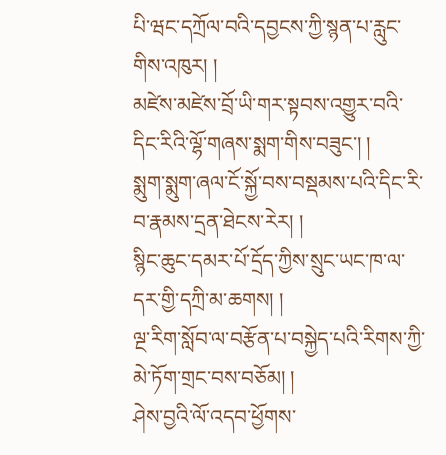པི་ཝང་དཀྲོལ་བའི་དབྱངས་ཀྱི་སྙན་པ་རླུང་གིས་འཁུར། །
མཛེས་མཛེས་བྲོ་ཡི་གར་སྟབས་འགྱུར་བའི་དིང་རིའི་ལྷོ་གཞས་སྨག་གིས་བཟུང་། །
སྨུག་སྨུག་ཞལ་ངོ་སྐྱོ་བས་བསྡམས་པའི་དིང་རི་བ་རྣམས་དྲན་ཐེངས་རེར། །
སྙིང་ཆུང་དམར་པོ་དྲོད་ཀྱིས་སྲུང་ཡང་ཁ་ལ་དར་གྱི་དཀྲི་མ་ཆགས། །
ལྔ་རིག་སློབ་ལ་བརྩོན་པ་བསྐྱེད་པའི་རིགས་ཀྱི་མེ་ཏོག་གྲང་བས་བཅོམ། །
ཤེས་བྱའི་ལོ་འདབ་ཕྱོགས་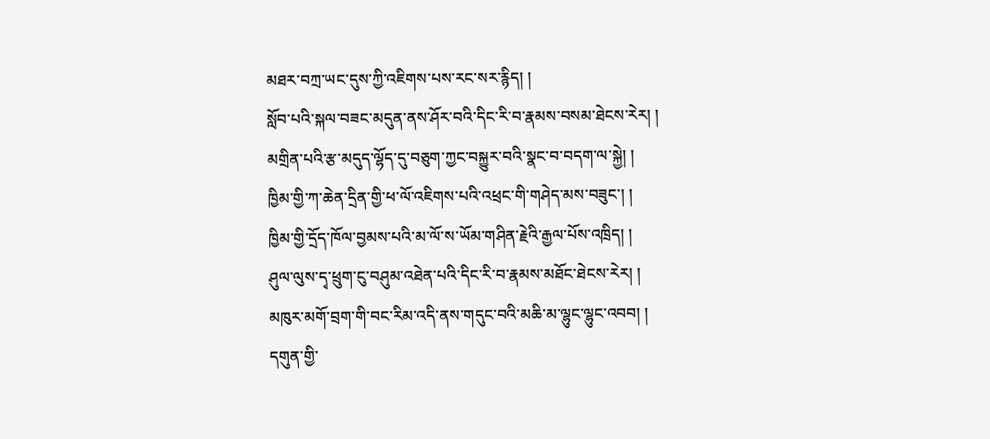མཐར་བཀྲ་ཡང་དུས་ཀྱི་འཇིགས་པས་རང་སར་རྙིད། །
སློབ་པའི་སྐལ་བཟང་མདུན་ནས་ཤོར་བའི་དིང་རི་བ་རྣམས་བསམ་ཐེངས་རེར། །
མགྲིན་པའི་རྩ་མདུད་ལྷོད་དུ་བཅུག་ཀྱང་བསྐྱུར་བའི་སྣང་བ་བདག་ལ་སྐྱེ། །
ཁྱིམ་གྱི་ཀ་ཆེན་དྲིན་གྱི་ཕ་ལོ་འཇིགས་པའི་འཕྲང་གི་གཤེད་མས་བཟུང་། །
ཁྱིམ་གྱི་དྲོད་ཁོལ་བྱམས་པའི་མ་ལོ་ས་ཡོམ་གཤིན་རྗེའི་རྒྱལ་པོས་འཁྲིད། །
ཤུལ་ལུས་དྭ་ཕྲུག་ངུ་བཤུམ་འཐེན་པའི་དིང་རི་བ་རྣམས་མཐོང་ཐེངས་རེར། །
མཁུར་མགོ་བྲག་གི་བང་རིམ་འདི་ནས་གདུང་བའི་མཆི་མ་ལྷུང་ལྷུང་འབབ། །
དགུན་གྱི་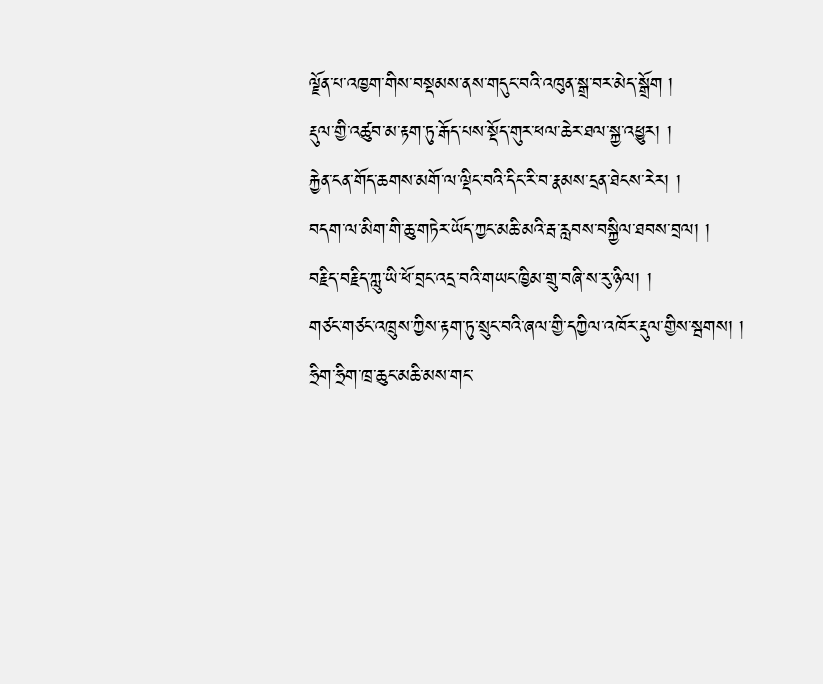ལྗོན་པ་འཁྱག་གིས་བསྡམས་ནས་གདུང་བའི་འཁུན་སྒྲ་བར་མེད་སྒྲོག །
རྡུལ་གྱི་འཚུབ་མ་རྟག་ཏུ་རྒོད་པས་སྡོད་གུར་ཕལ་ཆེར་ཐལ་སྐྱ་འཕྱུར། །
རྐྱེན་ངན་གོད་ཆགས་མགོ་ལ་ལྡིང་བའི་དིང་རི་བ་རྣམས་དྲན་ཐེངས་རེར། །
བདག་ལ་མིག་གི་ཆུ་གཏེར་ཡོད་ཀྱང་མཆི་མའི་རྦ་རླབས་བསྐྱིལ་ཐབས་བྲལ། །
བརྗིད་བརྗིད་ཀླུ་ཡི་ཕོ་བྲང་འདྲ་བའི་གཡང་ཁྱིམ་གྲུ་བཞི་ས་རུ་ཉིལ། །
གཙང་གཙང་འཁྲུས་ཀྱིས་རྟག་ཏུ་སྲུང་བའི་ཞལ་གྱི་དཀྱིལ་འཁོར་རྡུལ་གྱིས་སྦགས། །
ཧྲིག་ཧྲིག་ཁྲ་ཆུང་མཆི་མས་གང་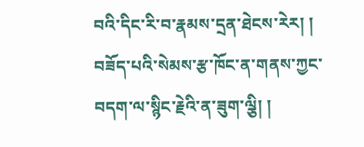བའི་དིང་རི་བ་རྣམས་དྲན་ཐེངས་རེར། །
བཟོད་པའི་སེམས་རྩ་ཁོང་ན་གནས་ཀྱང་བདག་ལ་སྙིང་རྗེའི་ན་ཟུག་ལྕི། །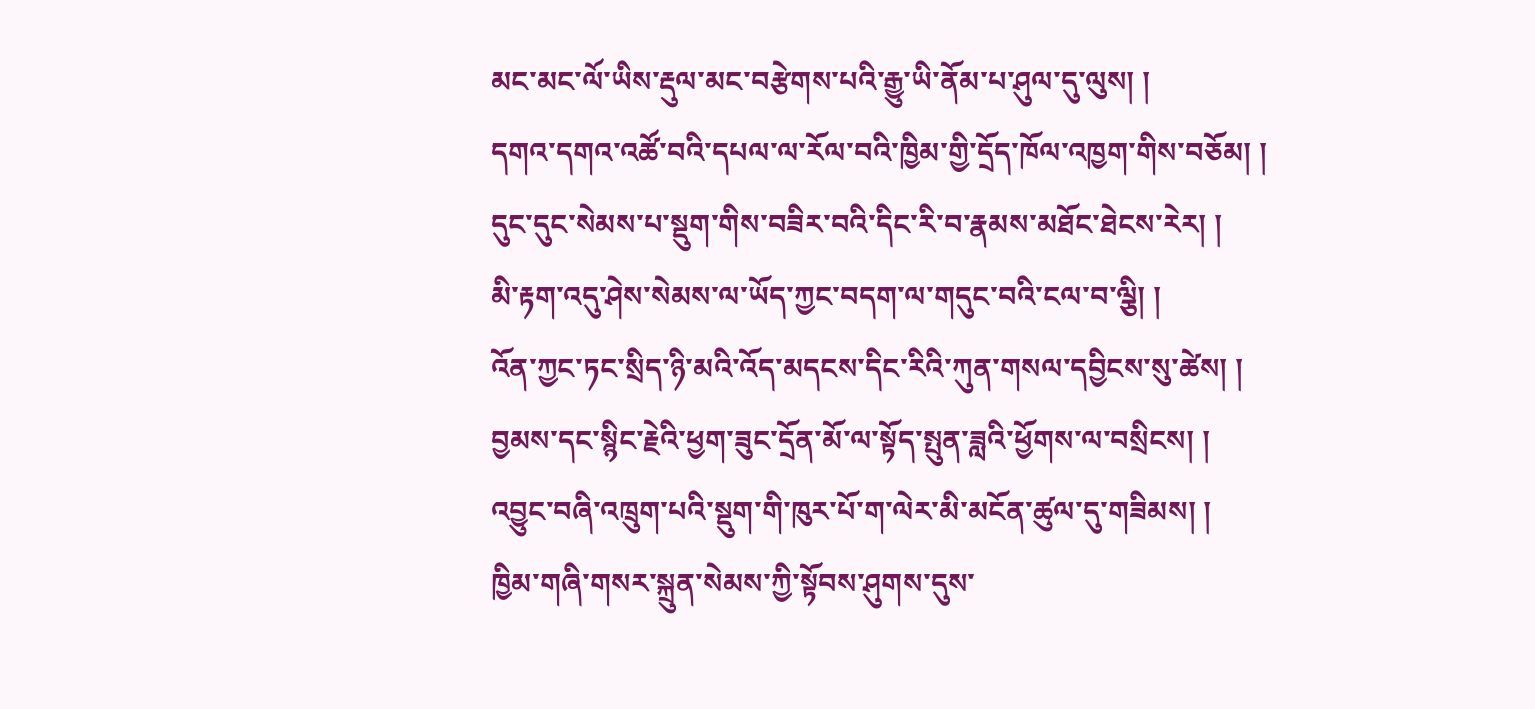མང་མང་ལོ་ཡིས་རྡུལ་མང་བརྩེགས་པའི་རྒྱུ་ཡི་ནོམ་པ་ཤུལ་དུ་ལུས། །
དགའ་དགའ་འཚོ་བའི་དཔལ་ལ་རོལ་བའི་ཁྱིམ་གྱི་དྲོད་ཁོལ་འཁྱག་གིས་བཅོམ། །
དུང་དུང་སེམས་པ་སྡུག་གིས་བཟིར་བའི་དིང་རི་བ་རྣམས་མཐོང་ཐེངས་རེར། །
མི་རྟག་འདུ་ཤེས་སེམས་ལ་ཡོད་ཀྱང་བདག་ལ་གདུང་བའི་ངལ་བ་ལྕི། །
འོན་ཀྱང་ཏང་སྲིད་ཉི་མའི་འོད་མདངས་དིང་རིའི་ཀུན་གསལ་དབྱིངས་སུ་ཚེས། །
བྱམས་དང་སྙིང་རྗེའི་ཕྱག་ཟུང་དྲོན་མོ་ལ་སྟོད་སྤུན་ཟླའི་ཕྱོགས་ལ་བསྲིངས། །
འབྱུང་བཞི་འཁྲུག་པའི་སྡུག་གི་ཁུར་པོ་ག་ལེར་མི་མངོན་ཚུལ་དུ་གཟིམས། །
ཁྱིམ་གཞི་གསར་སྐྲུན་སེམས་ཀྱི་སྟོབས་ཤུགས་དུས་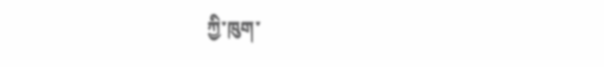ཀྱི་ཁུག་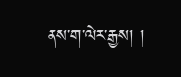ནས་ག་ལེར་རྒྱས། །